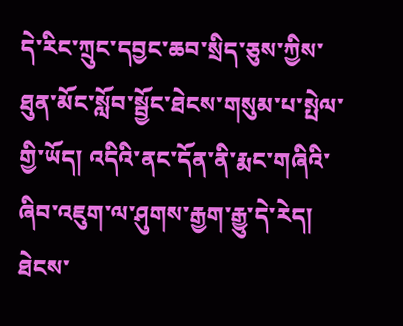དེ་རིང་ཀྲུང་དབྱང་ཆབ་སྲིད་ཅུས་ཀྱིས་ཐུན་མོང་སློབ་སྦྱོང་ཐེངས་གསུམ་པ་སྤེལ་གྱི་ཡོད། འདིའི་ནང་དོན་ནི་རྨང་གཞིའི་ཞིབ་འཇུག་ལ་ཤུགས་རྒྱག་རྒྱུ་དེ་རེད། ཐེངས་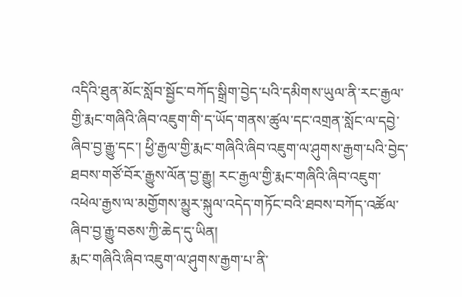འདིའི་ཐུན་མོང་སློབ་སྦྱོང་བཀོད་སྒྲིག་བྱེད་པའི་དམིགས་ཡུལ་ནི་རང་རྒྱལ་གྱི་རྨང་གཞིའི་ཞིབ་འཇུག་གི་ད་ཡོད་གནས་ཚུལ་དང་འགྲན་སློང་ལ་དབྱེ་ཞིབ་བྱ་རྒྱུ་དང་། ཕྱི་རྒྱལ་གྱི་རྨང་གཞིའི་ཞིབ་འཇུག་ལ་ཤུགས་རྒྱག་པའི་བྱེད་ཐབས་གཙོ་བོར་རྒྱུས་ལོན་བྱ་རྒྱུ། རང་རྒྱལ་གྱི་རྨང་གཞིའི་ཞིབ་འཇུག་འཕེལ་རྒྱས་ལ་མགྱོགས་མྱུར་སྐུལ་འདེད་གཏོང་བའི་ཐབས་བཀོད་འཚོལ་ཞིབ་བྱ་རྒྱུ་བཅས་ཀྱི་ཆེད་དུ་ཡིན།
རྨང་གཞིའི་ཞིབ་འཇུག་ལ་ཤུགས་རྒྱག་པ་ནི་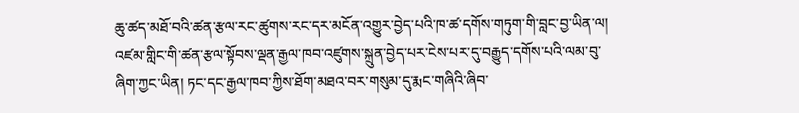ཆུ་ཚད་མཐོ་བའི་ཚན་རྩལ་རང་ཚུགས་རང་དར་མངོན་འགྱུར་བྱེད་པའི་ཁ་ཚ་དགོས་གཏུག་གི་བླང་བྱ་ཡིན་ལ། འཛམ་གླིང་གི་ཚན་རྩལ་སྟོབས་ལྡན་རྒྱལ་ཁབ་འཛུགས་སྐྲུན་བྱེད་པར་ངེས་པར་དུ་བརྒྱུད་དགོས་པའི་ལམ་བུ་ཞིག་ཀྱང་ཡིན། ཏང་དང་རྒྱལ་ཁབ་ཀྱིས་ཐོག་མཐའ་བར་གསུམ་དུ་རྨང་གཞིའི་ཞིབ་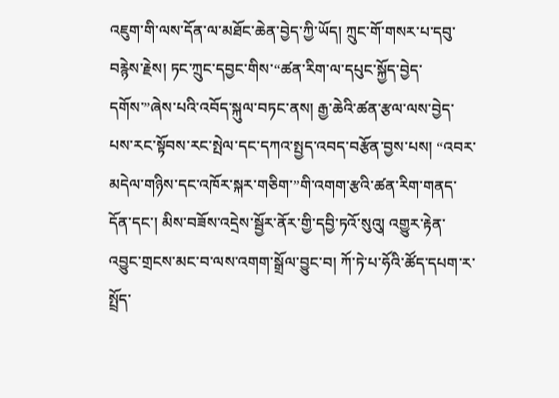འཇུག་གི་ལས་དོན་ལ་མཐོང་ཆེན་བྱེད་ཀྱི་ཡོད། ཀྲུང་གོ་གསར་པ་དབུ་བརྙེས་རྗེས། ཏང་ཀྲུང་དབྱང་གིས་“ཚན་རིག་ལ་དཔུང་སྐྱོད་བྱེད་དགོས་”ཞེས་པའི་འབོད་སྐུལ་བཏང་ནས། རྒྱ་ཆེའི་ཚན་རྩལ་ལས་བྱེད་པས་རང་སྟོབས་རང་སྤེལ་དང་དཀའ་སྤྱད་འབད་བརྩོན་བྱས་པས། “འབར་མདེལ་གཉིས་དང་འཁོར་སྐར་གཅིག་”གི་འགག་རྩའི་ཚན་རིག་གནད་དོན་དང་། མིས་བཟོས་འདྲེས་སྦྱོར་ནོར་གྱི་དབྱི་ཏའོ་སུའུ། འགྱུར་རྟེན་འབྱུང་གྲངས་མང་བ་ལས་འགག་སྒྲོལ་བྱུང་བ། ཀོ་ཏེ་པ་ཧོའི་ཚོད་དཔག་ར་སྤྲོད་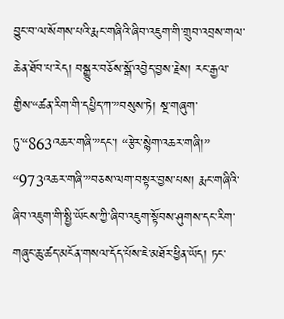བྱུང་བ་ལ་སོགས་པའི་རྨང་གཞིའི་ཞིབ་འཇུག་གི་གྲུབ་འབྲས་གལ་ཆེན་ཐོབ་པ་རེད། བསྒྱུར་བཅོས་སྒོ་འབྱེད་བྱས་རྗེས། རང་རྒྱལ་གྱིས་“ཚན་རིག་གི་དཔྱིད་ཀ་”བསུས་ཏེ། སྔ་གཞུག་ཏུ་“863འཆར་གཞི་”དང་། “རྩེར་སྙེག་འཆར་གཞི།” “973འཆར་གཞི་”བཅས་ལག་བསྟར་བྱས་པས། རྨང་གཞིའི་ཞིབ་འཇུག་གི་སྤྱི་ཡོངས་ཀྱི་ཞིབ་འཇུག་སྟོབས་ཤུགས་དང་རིག་གཞུང་ཆུ་ཚད་མངོན་གསལ་དོད་པོས་ཇེ་མཐོར་ཕྱིན་ཡོད། ཏང་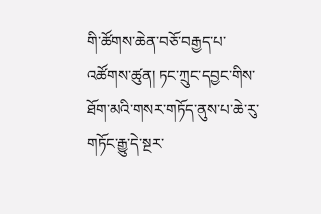གི་ཚོགས་ཆེན་བཅོ་བརྒྱད་པ་འཚོགས་ཚུན། ཏང་ཀྲུང་དབྱང་གིས་ཐོག་མའི་གསར་གཏོད་ནུས་པ་ཆེ་རུ་གཏོང་རྒྱུ་དེ་སྔར་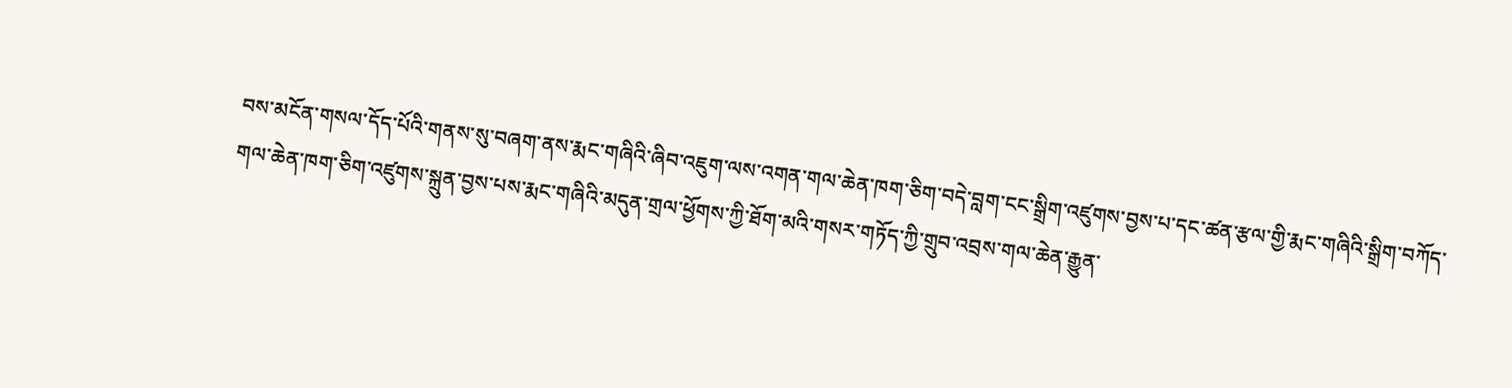བས་མངོན་གསལ་དོད་པོའི་གནས་སུ་བཞག་ནས་རྨང་གཞིའི་ཞིབ་འཇུག་ལས་འགན་གལ་ཆེན་ཁག་ཅིག་བདེ་བླག་ངང་སྒྲིག་འཛུགས་བྱས་པ་དང་ཚན་རྩལ་གྱི་རྨང་གཞིའི་སྒྲིག་བཀོད་གལ་ཆེན་ཁག་ཅིག་འཛུགས་སྐྲུན་བྱས་པས་རྨང་གཞིའི་མདུན་གྲལ་ཕྱོགས་ཀྱི་ཐོག་མའི་གསར་གཏོད་ཀྱི་གྲུབ་འབྲས་གལ་ཆེན་རྒྱུན་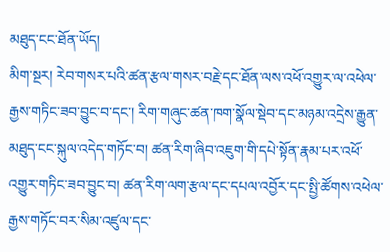མཐུད་ངང་ཐོན་ཡོད།
མིག་སྔར། རེབ་གསར་པའི་ཚན་རྩལ་གསར་བརྗེ་དང་ཐོན་ལས་འཕོ་འགྱུར་ལ་འཕེལ་རྒྱས་གཏིང་ཟབ་བྱུང་བ་དང་། རིག་གཞུང་ཚན་ཁག་སྣོལ་སྡེབ་དང་མཉམ་འདྲེས་རྒྱུན་མཐུད་ངང་སྐུལ་འདེད་གཏོང་བ། ཚན་རིག་ཞིབ་འཇུག་གི་དཔེ་སྟོན་རྣམ་པར་འཕོ་འགྱུར་གཏིང་ཟབ་བྱུང་བ། ཚན་རིག་ལག་རྩལ་དང་དཔལ་འབྱོར་དང་སྤྱི་ཚོགས་འཕེལ་རྒྱས་གཏོང་བར་སིམ་འཛུལ་དང་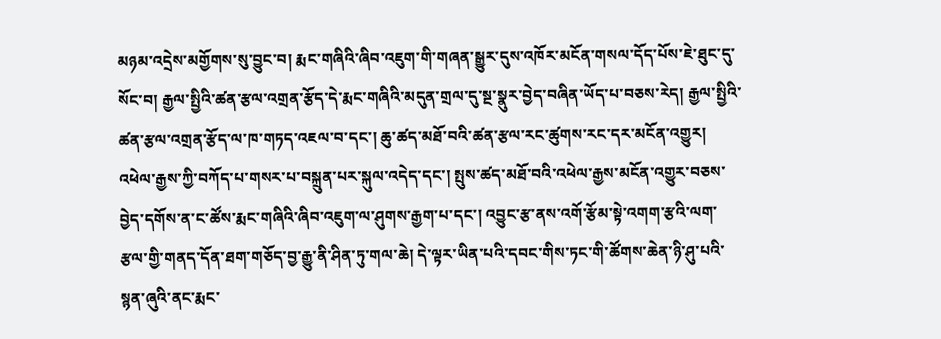མཉམ་འདྲེས་མགྱོགས་སུ་བྱུང་བ། རྨང་གཞིའི་ཞིབ་འཇུག་གི་གཞན་སྒྱུར་དུས་འཁོར་མངོན་གསལ་དོད་པོས་ཇེ་ཐུང་དུ་སོང་བ། རྒྱལ་སྤྱིའི་ཚན་རྩལ་འགྲན་རྩོད་དེ་རྨང་གཞིའི་མདུན་གྲལ་དུ་སྔ་སྣུར་བྱེད་བཞིན་ཡོད་པ་བཅས་རེད། རྒྱལ་སྤྱིའི་ཚན་རྩལ་འགྲན་རྩོད་ལ་ཁ་གཏད་འཇལ་བ་དང་། ཆུ་ཚད་མཐོ་བའི་ཚན་རྩལ་རང་ཚུགས་རང་དར་མངོན་འགྱུར། འཕེལ་རྒྱས་ཀྱི་བཀོད་པ་གསར་པ་བསྐྲུན་པར་སྐུལ་འདེད་དང་། སྤུས་ཚད་མཐོ་བའི་འཕེལ་རྒྱས་མངོན་འགྱུར་བཅས་བྱེད་དགོས་ན་ང་ཚོས་རྨང་གཞིའི་ཞིབ་འཇུག་ལ་ཤུགས་རྒྱག་པ་དང་། འབྱུང་རྩ་ནས་འགོ་རྩོམ་སྟེ་འགག་རྩའི་ལག་རྩལ་གྱི་གནད་དོན་ཐག་གཅོད་བྱ་རྒྱུ་ནི་ཤིན་ཏུ་གལ་ཆེ། དེ་ལྟར་ཡིན་པའི་དབང་གིས་ཏང་གི་ཚོགས་ཆེན་ཉི་ཤུ་པའི་སྙན་ཞུའི་ནང་རྨང་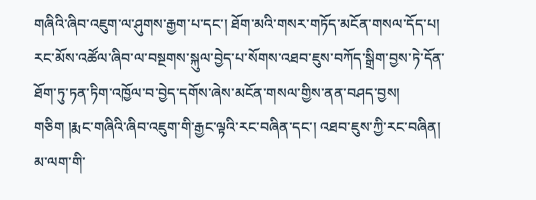གཞིའི་ཞིབ་འཇུག་ལ་ཤུགས་རྒྱག་པ་དང་། ཐོག་མའི་གསར་གཏོད་མངོན་གསལ་དོད་པ། རང་མོས་འཚོལ་ཞིབ་ལ་བསྔགས་སྐུལ་བྱེད་པ་སོགས་འཐབ་ཇུས་བཀོད་སྒྲིག་བྱས་ཏེ་དོན་ཐོག་ཏུ་ཏན་ཏིག་འཁྱོལ་བ་བྱེད་དགོས་ཞེས་མངོན་གསལ་གྱིས་ནན་བཤད་བྱས།
གཅིག །རྨང་གཞིའི་ཞིབ་འཇུག་གི་རྒྱང་ལྟའི་རང་བཞིན་དང་། འཐབ་ཇུས་ཀྱི་རང་བཞིན། མ་ལག་གི་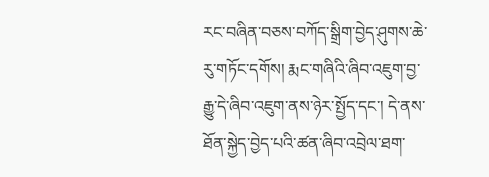རང་བཞིན་བཅས་བཀོད་སྒྲིག་བྱེད་ཤུགས་ཆེ་རུ་གཏོང་དགོས། རྨང་གཞིའི་ཞིབ་འཇུག་བྱ་རྒྱུ་དེ་ཞིབ་འཇུག་ནས་ཉེར་སྤྱོད་དང་། དེ་ནས་ཐོན་སྐྱེད་བྱེད་པའི་ཚན་ཞིབ་འབྲེལ་ཐག་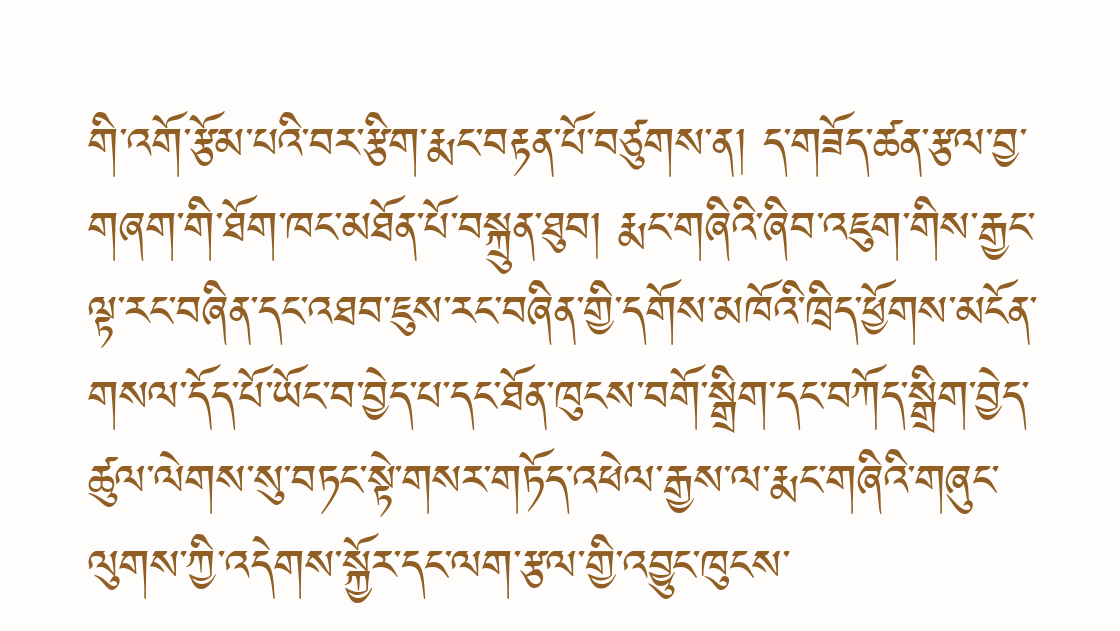གི་འགོ་རྩོམ་པའི་བར་རྩིག་རྨང་བརྟན་པོ་བཙུགས་ན། ད་གཟོད་ཚན་རྩལ་བྱ་གཞག་གི་ཐོག་ཁང་མཐོན་པོ་བསྐྲུན་ཐུབ། རྨང་གཞིའི་ཞིབ་འཇུག་གིས་རྒྱང་ལྟ་རང་བཞིན་དང་འཐབ་ཇུས་རང་བཞིན་གྱི་དགོས་མཁོའི་ཁྲིད་ཕྱོགས་མངོན་གསལ་དོད་པོ་ཡོང་བ་བྱེད་པ་དང་ཐོན་ཁུངས་བགོ་སྒྲིག་དང་བཀོད་སྒྲིག་བྱེད་ཚུལ་ལེགས་སུ་བཏང་སྟེ་གསར་གཏོད་འཕེལ་རྒྱས་ལ་རྨང་གཞིའི་གཞུང་ལུགས་ཀྱི་འདེགས་སྐྱོར་དང་ལག་རྩལ་གྱི་འབྱུང་ཁུངས་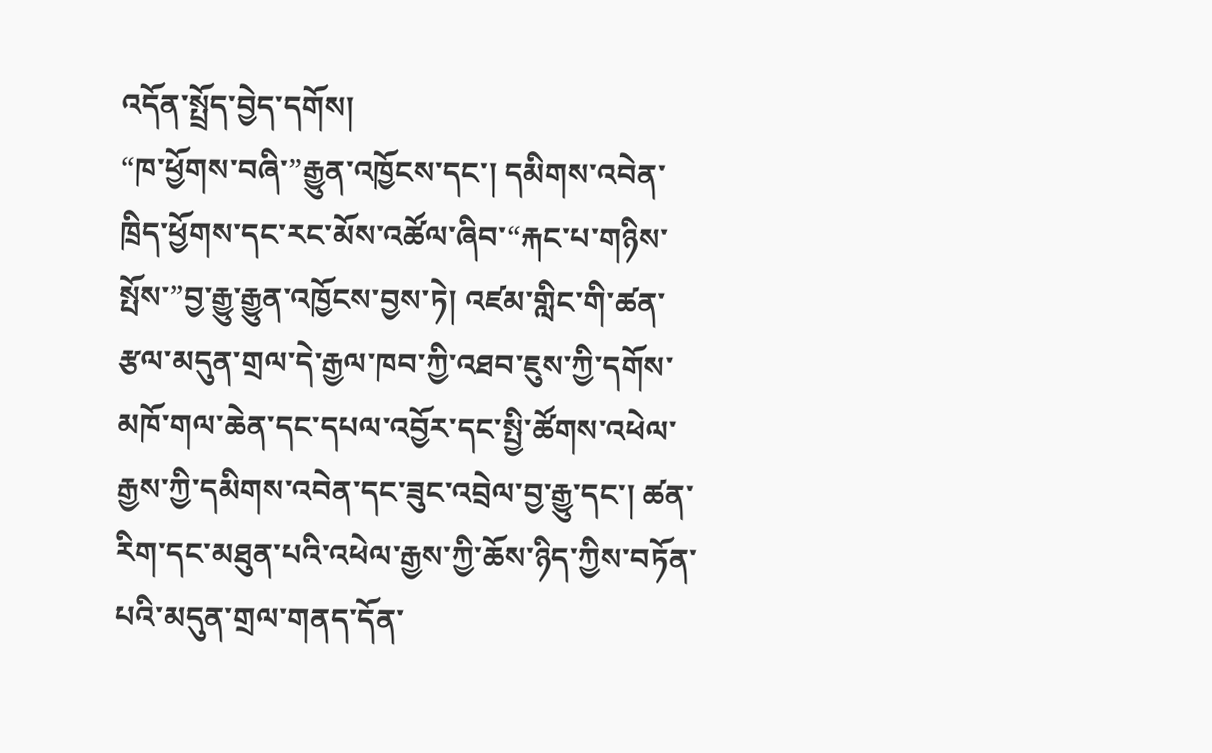འདོན་སྤྲོད་བྱེད་དགོས།
“ཁ་ཕྱོགས་བཞི་”རྒྱུན་འཁྱོངས་དང་། དམིགས་འབེན་ཁྲིད་ཕྱོགས་དང་རང་མོས་འཚོལ་ཞིབ་“རྐང་པ་གཉིས་སྤོས་”བྱ་རྒྱུ་རྒྱུན་འཁྱོངས་བྱས་ཏེ། འཛམ་གླིང་གི་ཚན་རྩལ་མདུན་གྲལ་དེ་རྒྱལ་ཁབ་ཀྱི་འཐབ་ཇུས་ཀྱི་དགོས་མཁོ་གལ་ཆེན་དང་དཔལ་འབྱོར་དང་སྤྱི་ཚོགས་འཕེལ་རྒྱས་ཀྱི་དམིགས་འབེན་དང་ཟུང་འབྲེལ་བྱ་རྒྱུ་དང་། ཚན་རིག་དང་མཐུན་པའི་འཕེལ་རྒྱས་ཀྱི་ཆོས་ཉིད་ཀྱིས་བཏོན་པའི་མདུན་གྲལ་གནད་དོན་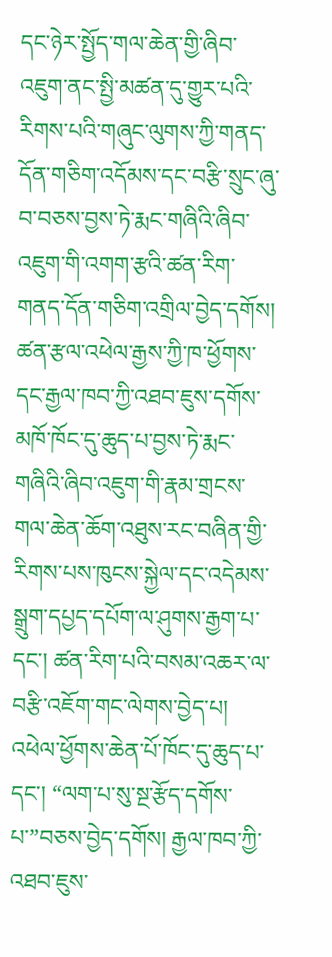དང་ཉེར་སྤྱོད་གལ་ཆེན་གྱི་ཞིབ་འཇུག་ནང་སྤྱི་མཚན་དུ་གྱུར་པའི་རིགས་པའི་གཞུང་ལུགས་ཀྱི་གནད་དོན་གཅིག་འདོམས་དང་བརྩི་སྲུང་ཞུ་བ་བཅས་བྱས་ཏེ་རྨང་གཞིའི་ཞིབ་འཇུག་གི་འགག་རྩའི་ཚན་རིག་གནད་དོན་གཅིག་འགྲིལ་བྱེད་དགོས། ཚན་རྩལ་འཕེལ་རྒྱས་ཀྱི་ཁ་ཕྱོགས་དང་རྒྱལ་ཁབ་ཀྱི་འཐབ་ཇུས་དགོས་མཁོ་ཁོང་དུ་ཆུད་པ་བྱས་ཏེ་རྨང་གཞིའི་ཞིབ་འཇུག་གི་རྣམ་གྲངས་གལ་ཆེན་ཆོག་འཐུས་རང་བཞིན་གྱི་རིགས་པས་ཁུངས་སྐྱེལ་དང་འདེམས་སྒྲུག་དཔྱད་དཔོག་ལ་ཤུགས་རྒྱག་པ་དང་། ཚན་རིག་པའི་བསམ་འཆར་ལ་བརྩི་འཇོག་གང་ལེགས་བྱེད་པ། འཕེལ་ཕྱོགས་ཆེན་པོ་ཁོང་དུ་ཆུད་པ་དང་། “ལག་པ་སུ་སྔ་རྩོད་དགོས་པ་”བཅས་བྱེད་དགོས། རྒྱལ་ཁབ་ཀྱི་འཐབ་ཇུས་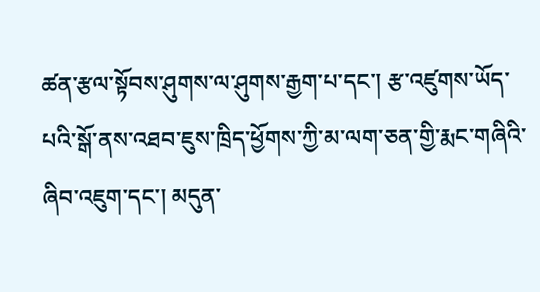ཚན་རྩལ་སྟོབས་ཤུགས་ལ་ཤུགས་རྒྱག་པ་དང་། རྩ་འཛུགས་ཡོད་པའི་སྒོ་ནས་འཐབ་ཇུས་ཁྲིད་ཕྱོགས་ཀྱི་མ་ལག་ཅན་གྱི་རྨང་གཞིའི་ཞིབ་འཇུག་དང་། མདུན་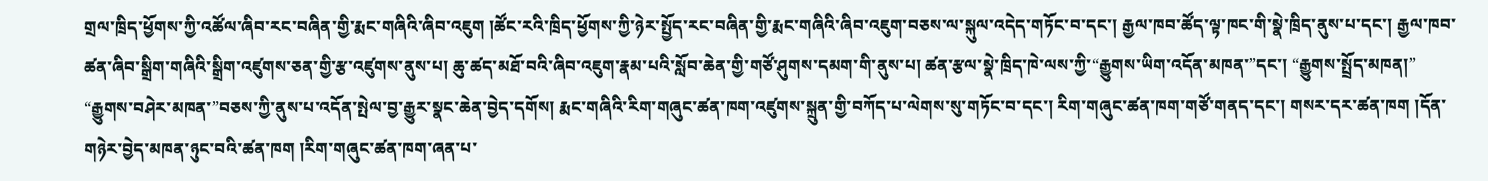གྲལ་ཁྲིད་ཕྱོགས་ཀྱི་འཚོལ་ཞིབ་རང་བཞིན་གྱི་རྨང་གཞིའི་ཞིབ་འཇུག །ཚོང་རའི་ཁྲིད་ཕྱོགས་ཀྱི་ཉེར་སྤྱོད་རང་བཞིན་གྱི་རྨང་གཞིའི་ཞིབ་འཇུག་བཅས་ལ་སྐུལ་འདེད་གཏོང་བ་དང་། རྒྱལ་ཁབ་ཚོད་ལྟ་ཁང་གི་སྣེ་ཁྲིད་ནུས་པ་དང་། རྒྱལ་ཁབ་ཚན་ཞིབ་སྒྲིག་གཞིའི་སྒྲིག་འཛུགས་ཅན་གྱི་རྩ་འཛུགས་ནུས་པ། ཆུ་ཚད་མཐོ་བའི་ཞིབ་འཇུག་རྣམ་པའི་སློབ་ཆེན་གྱི་གཙོ་ཤུགས་དམག་གི་ནུས་པ། ཚན་རྩལ་སྣེ་ཁྲིད་ཁེ་ལས་ཀྱི་“རྒྱུགས་ཡིག་འདོན་མཁན་”དང་། “རྒྱུགས་སྤྲོད་མཁན།” “རྒྱུགས་བཤེར་མཁན་”བཅས་ཀྱི་ནུས་པ་འདོན་སྤེལ་བྱ་རྒྱུར་སྣང་ཆེན་བྱེད་དགོས། རྨང་གཞིའི་རིག་གཞུང་ཚན་ཁག་འཛུགས་སྐྲུན་གྱི་བཀོད་པ་ལེགས་སུ་གཏོང་བ་དང་། རིག་གཞུང་ཚན་ཁག་གཙོ་གནད་དང་། གསར་དར་ཚན་ཁག །དོན་གཉེར་བྱེད་མཁན་ཉུང་བའི་ཚན་ཁག །རིག་གཞུང་ཚན་ཁག་ཞན་པ་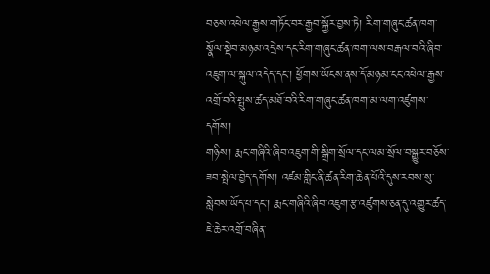བཅས་འཕེལ་རྒྱས་གཏོང་བར་རྒྱབ་སྐྱོར་བྱས་ཏེ། རིག་གཞུང་ཚན་ཁག་སྣོལ་སྡེབ་མཉམ་འདྲེས་དང་རིག་གཞུང་ཚན་ཁག་ལས་བརྒལ་བའི་ཞིབ་འཇུག་ལ་སྐུལ་འདེད་དང་། ཕྱོགས་ཡོངས་ནས་དོ་མཉམ་ངང་འཕེལ་རྒྱས་འགྲོ་བའི་སྤུས་ཚད་མཐོ་བའི་རིག་གཞུང་ཚན་ཁག་མ་ལག་འཛུགས་དགོས།
གཉིས། རྨང་གཞིའི་ཞིབ་འཇུག་གི་སྒྲིག་སྲོལ་དང་ལམ་སྲོལ་བསྒྱུར་བཅོས་ཟབ་སྤེལ་བྱེད་དགོས། འཛམ་གླིང་ནི་ཚན་རིག་ཆེན་པོའི་དུས་རབས་སུ་སླེབས་ཡོད་པ་དང་། རྨང་གཞིའི་ཞིབ་འཇུག་རྩ་འཛུགས་ཅན་དུ་འགྱུར་ཚད་ཇེ་ཆེར་འགྲོ་བཞིན་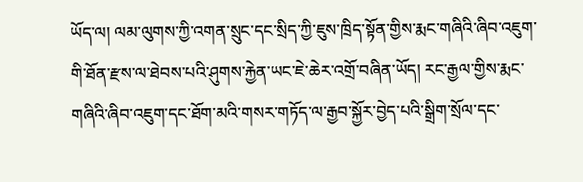ཡོད་ལ། ལམ་ལུགས་ཀྱི་འགན་སྲུང་དང་སྲིད་ཀྱི་ཇུས་ཁྲིད་སྟོན་གྱིས་རྨང་གཞིའི་ཞིབ་འཇུག་གི་ཐོན་རྫས་ལ་ཐེབས་པའི་ཤུགས་རྐྱེན་ཡང་ཇེ་ཆེར་འགྲོ་བཞིན་ཡོད། རང་རྒྱལ་གྱིས་རྨང་གཞིའི་ཞིབ་འཇུག་དང་ཐོག་མའི་གསར་གཏོད་ལ་རྒྱབ་སྐྱོར་བྱེད་པའི་སྒྲིག་སྲོལ་དང་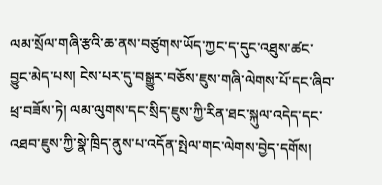ལམ་སྲོལ་གཞི་རྩའི་ཆ་ནས་བཙུགས་ཡོད་ཀྱང་ད་དུང་འཐུས་ཚང་བྱུང་མེད་པས། ངེས་པར་དུ་བསྒྱུར་བཅོས་ཇུས་གཞི་ལེགས་པོ་དང་ཞིབ་ཕྲ་བཟོས་ཏེ། ལམ་ལུགས་དང་སྲིད་ཇུས་ཀྱི་རིན་ཐང་སྐུལ་འདེད་དང་འཐབ་ཇུས་ཀྱི་སྣེ་ཁྲིད་ནུས་པ་འདོན་སྤེལ་གང་ལེགས་བྱེད་དགོས།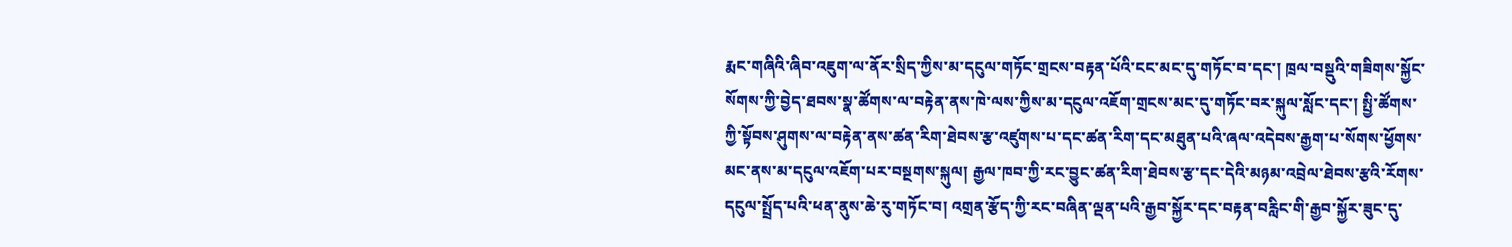རྨང་གཞིའི་ཞིབ་འཇུག་ལ་ནོར་སྲིད་ཀྱིས་མ་དངུལ་གཏོང་གྲངས་བརྟན་པོའི་ངང་མང་དུ་གཏོང་བ་དང་། ཁྲལ་བསྡུའི་གཟིགས་སྐྱོང་སོགས་ཀྱི་བྱེད་ཐབས་སྣ་ཚོགས་ལ་བརྟེན་ནས་ཁེ་ལས་ཀྱིས་མ་དངུལ་འཇོག་གྲངས་མང་དུ་གཏོང་བར་སྐུལ་སློང་དང་། སྤྱི་ཚོགས་ཀྱི་སྟོབས་ཤུགས་ལ་བརྟེན་ནས་ཚན་རིག་ཐེབས་རྩ་འཛུགས་པ་དང་ཚན་རིག་དང་མཐུན་པའི་ཞལ་འདེབས་རྒྱག་པ་སོགས་ཕྱོགས་མང་ནས་མ་དངུལ་འཇོག་པར་བསྔགས་སྐུལ། རྒྱལ་ཁབ་ཀྱི་རང་བྱུང་ཚན་རིག་ཐེབས་རྩ་དང་དེའི་མཉམ་འབྲེལ་ཐེབས་རྩའི་རོགས་དངུལ་སྤྲོད་པའི་ཕན་ནུས་ཆེ་རུ་གཏོང་བ། འགྲན་རྩོད་ཀྱི་རང་བཞིན་ལྡན་པའི་རྒྱབ་སྐྱོར་དང་བརྟན་བརླིང་གི་རྒྱབ་སྐྱོར་ཟུང་དུ་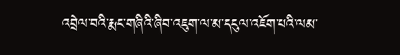འབྲེལ་བའི་རྨང་གཞིའི་ཞིབ་འཇུག་ལ་མ་དངུལ་འཇོག་པའི་ལམ་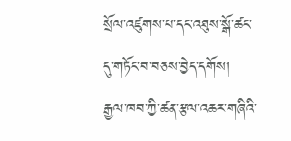སྲོལ་འཛུགས་པ་དང་འཐུས་སྒོ་ཚང་དུ་གཏོང་བ་བཅས་བྱེད་དགོས། རྒྱལ་ཁབ་ཀྱི་ཚན་རྩལ་འཆར་གཞིའི་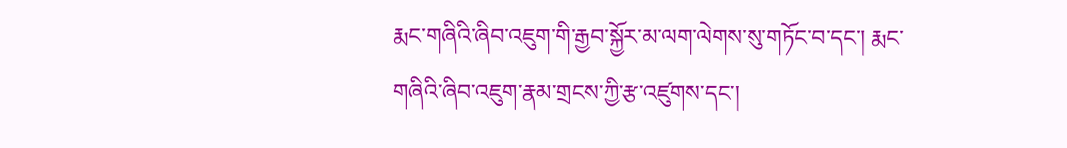རྨང་གཞིའི་ཞིབ་འཇུག་གི་རྒྱབ་སྐྱོར་མ་ལག་ལེགས་སུ་གཏོང་བ་དང་། རྨང་གཞིའི་ཞིབ་འཇུག་རྣམ་གྲངས་ཀྱི་རྩ་འཛུགས་དང་།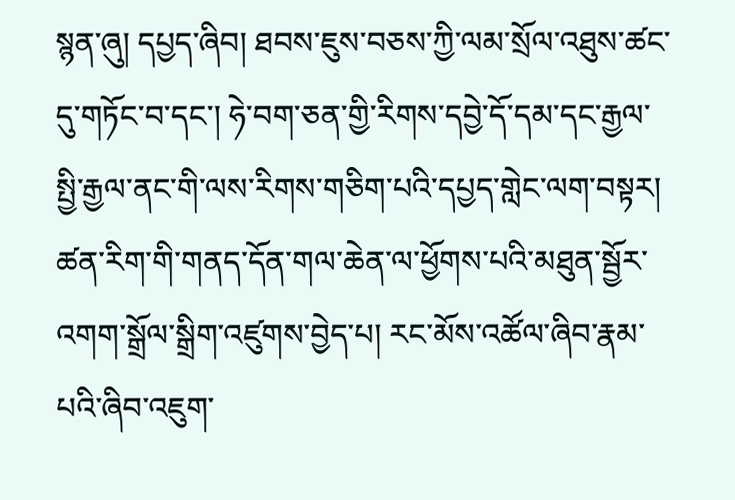སྙན་ཞུ། དཔྱད་ཞིབ། ཐབས་ཇུས་བཅས་ཀྱི་ལམ་སྲོལ་འཐུས་ཚང་དུ་གཏོང་བ་དང་། ཧེ་བག་ཅན་གྱི་རིགས་དབྱེ་དོ་དམ་དང་རྒྱལ་སྤྱི་རྒྱལ་ནང་གི་ལས་རིགས་གཅིག་པའི་དཔྱད་གླེང་ལག་བསྟར། ཚན་རིག་གི་གནད་དོན་གལ་ཆེན་ལ་ཕྱོགས་པའི་མཐུན་སྦྱོར་འགག་སྒྲོལ་སྒྲིག་འཛུགས་བྱེད་པ། རང་མོས་འཚོལ་ཞིབ་རྣམ་པའི་ཞིབ་འཇུག་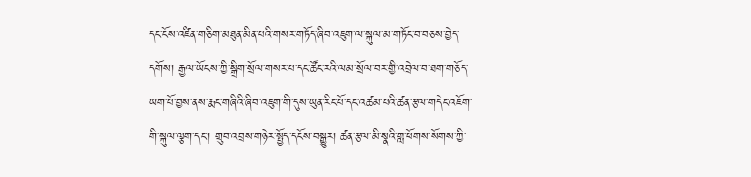དང་ངོས་འཛིན་གཅིག་མཐུན་མིན་པའི་གསར་གཏོད་ཞིབ་འཇུག་ལ་སྐུལ་མ་གཏོང་བ་བཅས་བྱེད་དགོས། རྒྱལ་ཡོངས་ཀྱི་སྒྲིག་སྲོལ་གསར་པ་དང་ཚོང་རའི་ལམ་སྲོལ་བར་གྱི་འབྲེལ་བ་ཐག་གཅོད་ཡག་པོ་བྱས་ནས་རྨང་གཞིའི་ཞིབ་འཇུག་གི་དུས་ཡུན་རིང་པོ་དང་འཚམ་པའི་ཚན་རྩལ་གདེང་འཇོག་གི་སྐུལ་ལྕག་དང་། གྲུབ་འབྲས་གཉེར་སྤྱོད་དངོས་བསྒྱུར། ཚན་རྩལ་མི་སྣའི་གླ་ཕོགས་སོགས་ཀྱི་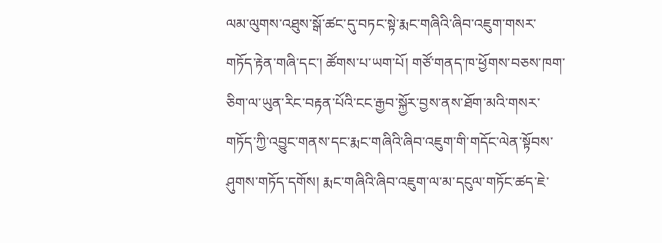ལམ་ལུགས་འཐུས་སྒོ་ཚང་དུ་བཏང་སྟེ་རྨང་གཞིའི་ཞིབ་འཇུག་གསར་གཏོད་རྟེན་གཞི་དང་། ཚོགས་པ་ཡག་པོ། གཙོ་གནད་ཁ་ཕྱོགས་བཅས་ཁག་ཅིག་ལ་ཡུན་རིང་བརྟན་པོའི་ངང་རྒྱབ་སྐྱོར་བྱས་ནས་ཐོག་མའི་གསར་གཏོད་ཀྱི་འབྱུང་གནས་དང་རྨང་གཞིའི་ཞིབ་འཇུག་གི་གདོང་ལེན་སྟོབས་ཤུགས་གཏོད་དགོས། རྨང་གཞིའི་ཞིབ་འཇུག་ལ་མ་དངུལ་གཏོང་ཚད་ཇེ་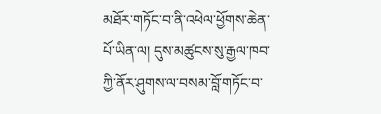མཐོར་གཏོང་བ་ནི་འཕེལ་ཕྱོགས་ཆེན་པོ་ཡིན་ལ། དུས་མཚུངས་སུ་རྒྱལ་ཁབ་ཀྱི་ནོར་ཤུགས་ལ་བསམ་བློ་གཏོང་བ་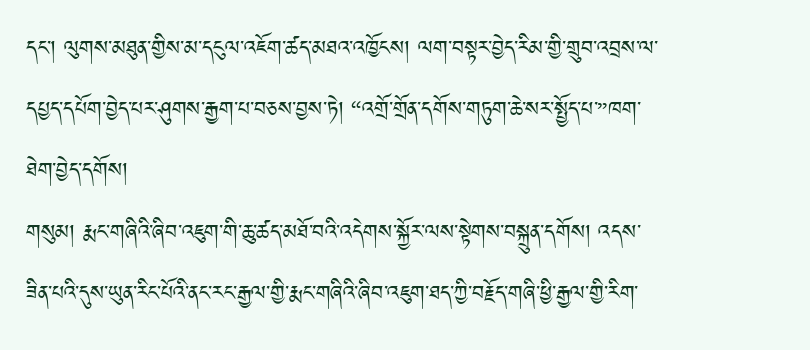དང་། ལུགས་མཐུན་གྱིས་མ་དངུལ་འཇོག་ཚད་མཐའ་འཁྱོངས། ལག་བསྟར་བྱེད་རིམ་གྱི་གྲུབ་འབྲས་ལ་དཔྱད་དཔོག་བྱེད་པར་ཤུགས་རྒྱག་པ་བཅས་བྱས་ཏེ། “འགྲོ་གྲོན་དགོས་གཏུག་ཆེ་སར་སྤྱོད་པ་”ཁག་ཐེག་བྱེད་དགོས།
གསུམ། རྨང་གཞིའི་ཞིབ་འཇུག་གི་ཆུ་ཚད་མཐོ་བའི་འདེགས་སྐྱོར་ལས་སྟེགས་བསྐྲུན་དགོས། འདས་ཟིན་པའི་དུས་ཡུན་རིང་པོའི་ནང་རང་རྒྱལ་གྱི་རྨང་གཞིའི་ཞིབ་འཇུག་ཐད་ཀྱི་བརྗོད་གཞི་ཕྱི་རྒྱལ་གྱི་རིག་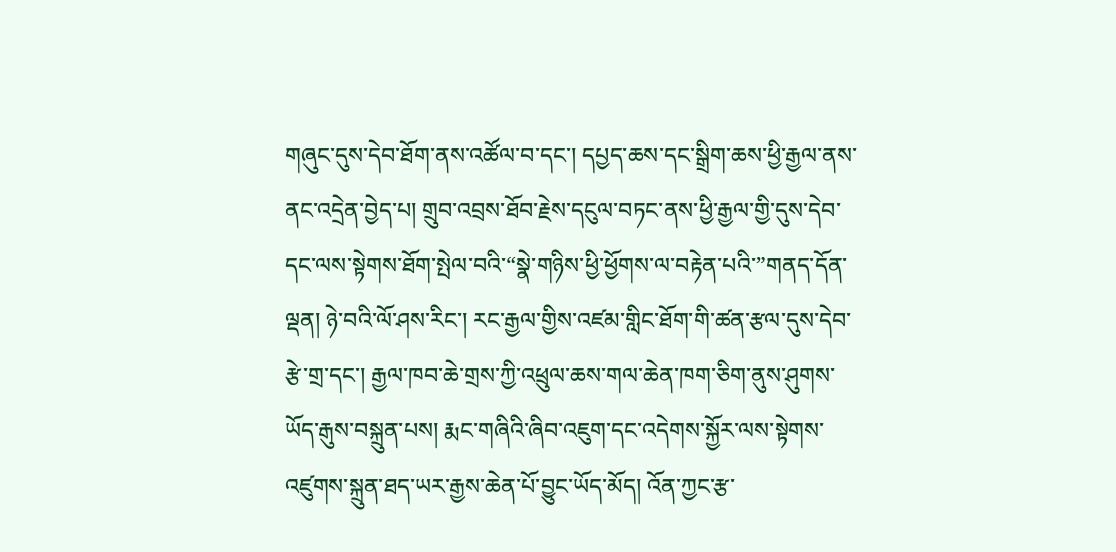གཞུང་དུས་དེབ་ཐོག་ནས་འཚོལ་བ་དང་། དཔྱད་ཆས་དང་སྒྲིག་ཆས་ཕྱི་རྒྱལ་ནས་ནང་འདྲེན་བྱེད་པ། གྲུབ་འབྲས་ཐོབ་རྗེས་དངུལ་བཏང་ནས་ཕྱི་རྒྱལ་གྱི་དུས་དེབ་དང་ལས་སྟེགས་ཐོག་སྤེལ་བའི་“སྣེ་གཉིས་ཕྱི་ཕྱོགས་ལ་བརྟེན་པའི་”གནད་དོན་ལྡན། ཉེ་བའི་ལོ་ཤས་རིང་། རང་རྒྱལ་གྱིས་འཛམ་གླིང་ཐོག་གི་ཚན་རྩལ་དུས་དེབ་རྩེ་གྲ་དང་། རྒྱལ་ཁབ་ཆེ་གྲས་ཀྱི་འཕྲུལ་ཆས་གལ་ཆེན་ཁག་ཅིག་ནུས་ཤུགས་ཡོད་རྒུས་བསྐྲུན་པས། རྨང་གཞིའི་ཞིབ་འཇུག་དང་འདེགས་སྐྱོར་ལས་སྟེགས་འཛུགས་སྐྲུན་ཐད་ཡར་རྒྱས་ཆེན་པོ་བྱུང་ཡོད་མོད། འོན་ཀྱང་རྩ་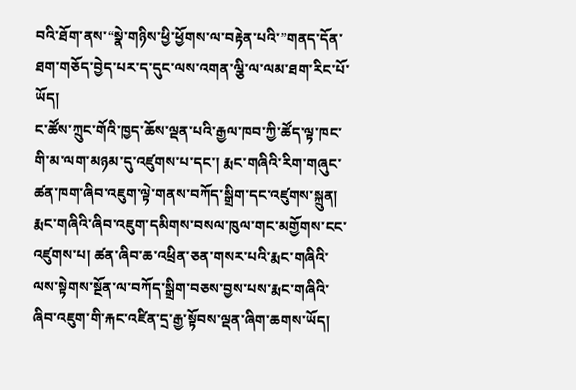བའི་ཐོག་ནས་“སྣེ་གཉིས་ཕྱི་ཕྱོགས་ལ་བརྟེན་པའི་”གནད་དོན་ཐག་གཅོད་བྱེད་པར་ད་དུང་ལས་འགན་ལྕི་ལ་ལམ་ཐག་རིང་པོ་ཡོད།
ང་ཚོས་ཀྲུང་གོའི་ཁྱད་ཆོས་ལྡན་པའི་རྒྱལ་ཁབ་ཀྱི་ཚོད་ལྟ་ཁང་གི་མ་ལག་མཉམ་དུ་འཛུགས་པ་དང་། རྨང་གཞིའི་རིག་གཞུང་ཚན་ཁག་ཞིབ་འཇུག་ལྟེ་གནས་བཀོད་སྒྲིག་དང་འཛུགས་སྐྲུན། རྨང་གཞིའི་ཞིབ་འཇུག་དམིགས་བསལ་ཁུལ་གང་མགྱོགས་ངང་འཛུགས་པ། ཚན་ཞིབ་ཆ་འཕྲིན་ཅན་གསར་པའི་རྨང་གཞིའི་ལས་སྟེགས་སྔོན་ལ་བཀོད་སྒྲིག་བཅས་བྱས་པས་རྨང་གཞིའི་ཞིབ་འཇུག་གི་རྐང་འཛིན་དྲ་རྒྱ་སྟོབས་ལྡན་ཞིག་ཆགས་ཡོད།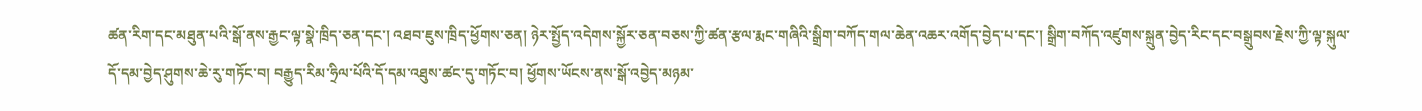ཚན་རིག་དང་མཐུན་པའི་སྒོ་ནས་རྒྱང་ལྟ་སྣེ་ཁྲིད་ཅན་དང་། འཐབ་ཇུས་ཁྲིད་ཕྱོགས་ཅན། ཉེར་སྤྱོད་འདེགས་སྐྱོར་ཅན་བཅས་ཀྱི་ཚན་རྩལ་རྨང་གཞིའི་སྒྲིག་བཀོད་གལ་ཆེན་འཆར་འགོད་བྱེད་པ་དང་། སྒྲིག་བཀོད་འཛུགས་སྐྲུན་བྱེད་རིང་དང་བསྒྲུབས་རྗེས་ཀྱི་ལྟ་སྐུལ་དོ་དམ་བྱེད་ཤུགས་ཆེ་རུ་གཏོང་བ། བརྒྱུད་རིམ་ཧྲིལ་པོའི་དོ་དམ་འཐུས་ཚང་དུ་གཏོང་བ། ཕྱོགས་ཡོངས་ནས་སྒོ་འབྱེད་མཉམ་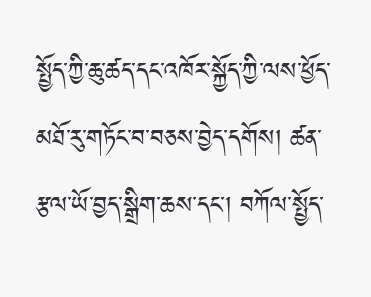སྤྱོད་ཀྱི་ཆུ་ཚད་དང་འཁོར་སྐྱོད་ཀྱི་ལས་ཕྱོད་མཐོ་རུ་གཏོང་བ་བཅས་བྱེད་དགོས། ཚན་རྩལ་ཡོ་བྱད་སྒྲིག་ཆས་དང་། བཀོལ་སྤྱོད་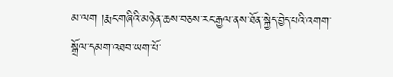མ་ལག །རྨང་གཞིའི་མཉེན་ཆས་བཅས་རང་རྒྱལ་ནས་ཐོན་སྐྱེད་བྱེད་པའི་འགག་སྒྲོལ་དམག་འཐབ་ཡག་པོ་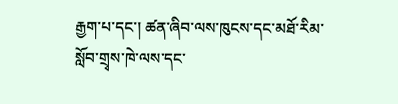རྒྱག་པ་དང་། ཚན་ཞིབ་ལས་ཁུངས་དང་མཐོ་རིམ་སློབ་གྲྭས་ཁེ་ལས་དང་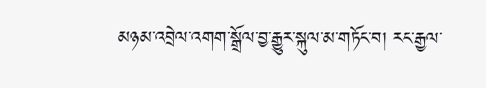མཉམ་འབྲེལ་འགག་སྒྲོལ་བྱ་རྒྱུར་སྐུལ་མ་གཏོང་བ། རང་རྒྱལ་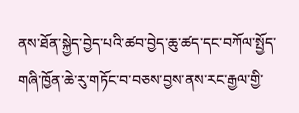ནས་ཐོན་སྐྱེད་བྱེད་པའི་ཚབ་བྱེད་ཆུ་ཚད་དང་བཀོལ་སྤྱོད་གཞི་ཁྱོན་ཆེ་རུ་གཏོང་བ་བཅས་བྱས་ནས་རང་རྒྱལ་གྱི་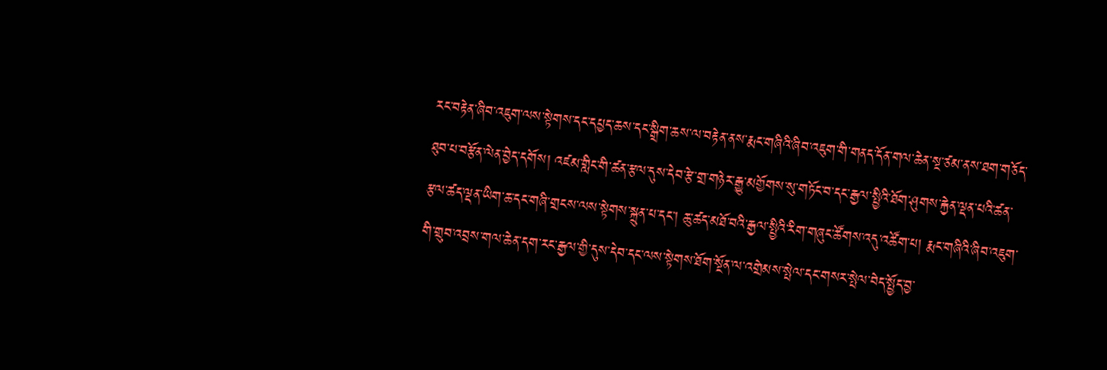རང་བརྟེན་ཞིབ་འཇུག་ལས་སྟེགས་དང་དཔྱད་ཆས་དང་སྒྲིག་ཆས་ལ་བརྟེན་ནས་རྨང་གཞིའི་ཞིབ་འཇུག་གི་གནད་དོན་གལ་ཆེན་སྔ་ཙམ་ནས་ཐག་གཅོད་ཐུབ་པ་བརྩོན་ལེན་བྱེད་དགོས། འཛམ་གླིང་གི་ཚན་རྩལ་དུས་དེབ་རྩེ་གྲ་གཉེར་རྒྱུ་མགྱོགས་སུ་གཏོང་བ་དང་རྒྱལ་སྤྱིའི་ཐོག་ཤུགས་རྐྱེན་ལྡན་པའི་ཚན་རྩལ་ཚད་ལྡན་ཡིག་ཆ་དང་གཞི་གྲངས་ལས་སྟེགས་སྐྲུན་པ་དང་། ཆུ་ཚད་མཐོ་བའི་རྒྱལ་སྤྱིའི་རིག་གཞུང་ཚོགས་འདུ་འཚོག་པ། རྨང་གཞིའི་ཞིབ་འཇུག་གི་གྲུབ་འབྲས་གལ་ཆེན་དག་རང་རྒྱལ་གྱི་དུས་དེབ་དང་ལས་སྟེགས་ཐོག་སྔོན་ལ་འགྲེམས་སྤེལ་དང་གསར་སྤེལ་བེད་སྤྱོད་བྱ་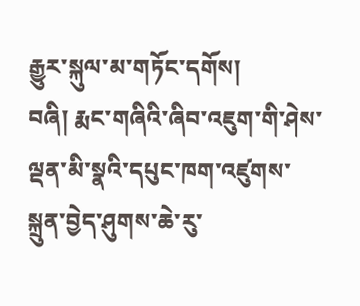རྒྱུར་སྐུལ་མ་གཏོང་དགོས།
བཞི། རྨང་གཞིའི་ཞིབ་འཇུག་གི་ཤེས་ལྡན་མི་སྣའི་དཔུང་ཁག་འཛུགས་སྐྲུན་བྱེད་ཤུགས་ཆེ་རུ་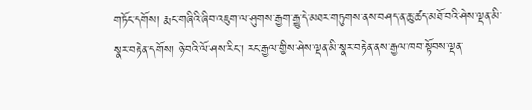གཏོང་དགོས། རྨང་གཞིའི་ཞིབ་འཇུག་ལ་ཤུགས་རྒྱག་རྒྱུ་དེ་མཐར་གཏུགས་ནས་བཤད་ན་ཆུ་ཚད་མཐོ་བའི་ཤེས་ལྡན་མི་སྣར་བརྟེན་དགོས། ཉེ་བའི་ལོ་ཤས་རིང་། རང་རྒྱལ་གྱིས་ཤེས་ལྡན་མི་སྣར་བརྟེན་ནས་རྒྱལ་ཁབ་སྟོབས་ལྡན་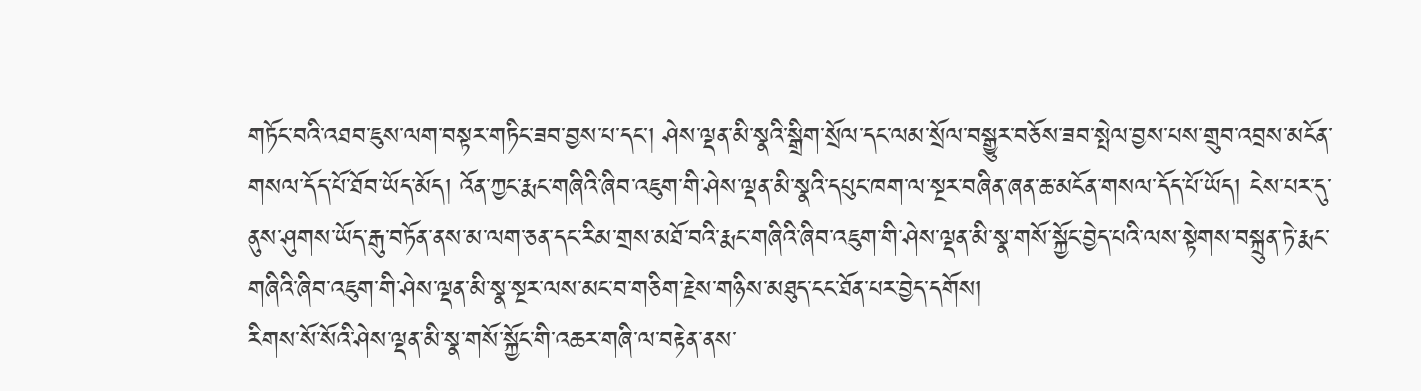གཏོང་བའི་འཐབ་ཇུས་ལག་བསྟར་གཏིང་ཟབ་བྱས་པ་དང་། ཤེས་ལྡན་མི་སྣའི་སྒྲིག་སྲོལ་དང་ལམ་སྲོལ་བསྒྱུར་བཅོས་ཟབ་སྤེལ་བྱས་པས་གྲུབ་འབྲས་མངོན་གསལ་དོད་པོ་ཐོབ་ཡོད་མོད། འོན་ཀྱང་རྨང་གཞིའི་ཞིབ་འཇུག་གི་ཤེས་ལྡན་མི་སྣའི་དཔུང་ཁག་ལ་སྔར་བཞིན་ཞན་ཆ་མངོན་གསལ་དོད་པོ་ཡོད། ངེས་པར་དུ་ནུས་ཤུགས་ཡོད་རྒུ་བཏོན་ནས་མ་ལག་ཅན་དང་རིམ་གྲས་མཐོ་བའི་རྨང་གཞིའི་ཞིབ་འཇུག་གི་ཤེས་ལྡན་མི་སྣ་གསོ་སྐྱོང་བྱེད་པའི་ལས་སྟེགས་བསྐྲུན་ཏེ་རྨང་གཞིའི་ཞིབ་འཇུག་གི་ཤེས་ལྡན་མི་སྣ་སྔར་ལས་མང་བ་གཅིག་རྗེས་གཉིས་མཐུད་ངང་ཐོན་པར་བྱེད་དགོས།
རིགས་སོ་སོའི་ཤེས་ལྡན་མི་སྣ་གསོ་སྐྱོང་གི་འཆར་གཞི་ལ་བརྟེན་ནས་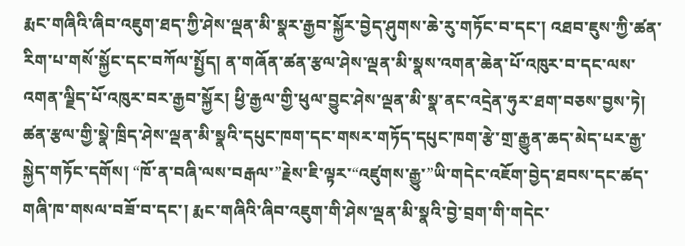རྨང་གཞིའི་ཞིབ་འཇུག་ཐད་ཀྱི་ཤེས་ལྡན་མི་སྣར་རྒྱབ་སྐྱོར་བྱེད་ཤུགས་ཆེ་རུ་གཏོང་བ་དང་། འཐབ་ཇུས་ཀྱི་ཚན་རིག་པ་གསོ་སྐྱོང་དང་བཀོལ་སྤྱོད། ན་གཞོན་ཚན་རྩལ་ཤེས་ལྡན་མི་སྣས་འགན་ཆེན་པོ་འཁུར་བ་དང་ལས་འགན་ལྗིད་པོ་འཁུར་བར་རྒྱབ་སྐྱོར། ཕྱི་རྒྱལ་གྱི་ཕུལ་བྱུང་ཤེས་ལྡན་མི་སྣ་ནང་འདྲེན་ཧུར་ཐག་བཅས་བྱས་ཏེ། ཚན་རྩལ་གྱི་སྣེ་ཁྲིད་ཤེས་ལྡན་མི་སྣའི་དཔུང་ཁག་དང་གསར་གཏོད་དཔུང་ཁག་རྩེ་གྲ་རྒྱུན་ཆད་མེད་པར་རྒྱ་སྐྱེད་གཏོང་དགོས། “ཁོ་ན་བཞི་ལས་བརྒལ་”རྗེས་ཇི་ལྟར་“འཛུགས་རྒྱུ་”ཡི་གདེང་འཇོག་བྱེད་ཐབས་དང་ཚད་གཞི་ཁ་གསལ་བཟོ་བ་དང་། རྨང་གཞིའི་ཞིབ་འཇུག་གི་ཤེས་ལྡན་མི་སྣའི་བྱེ་བྲག་གི་གདེང་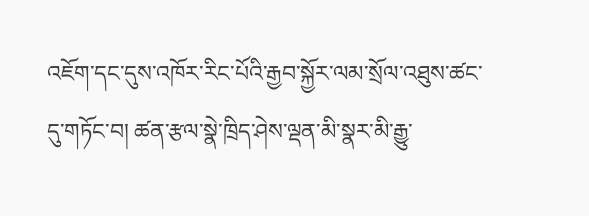འཇོག་དང་དུས་འཁོར་རིང་པོའི་རྒྱབ་སྐྱོར་ལམ་སྲོལ་འཐུས་ཚང་དུ་གཏོང་བ། ཚན་རྩལ་སྣེ་ཁྲིད་ཤེས་ལྡན་མི་སྣར་མི་རྒྱུ་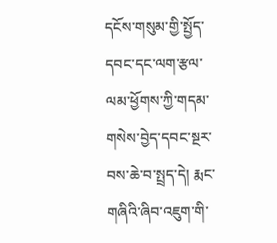དངོས་གསུམ་གྱི་སྤྱོད་དབང་དང་ལག་རྩལ་ལམ་ཕྱོགས་ཀྱི་གདམ་གསེས་བྱེད་དབང་སྔར་བས་ཆེ་བ་སྤྲད་དེ། རྨང་གཞིའི་ཞིབ་འཇུག་གི་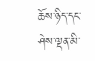ཆོས་ཉིད་དང་ཤེས་ལྡན་མི་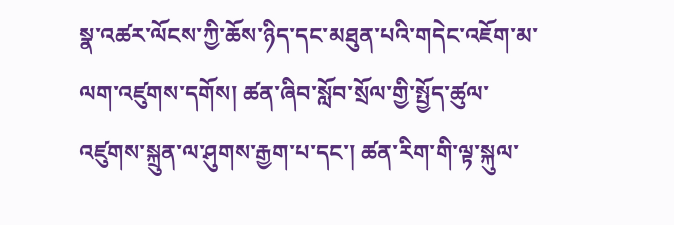སྣ་འཚར་ལོངས་ཀྱི་ཆོས་ཉིད་དང་མཐུན་པའི་གདེང་འཇོག་མ་ལག་འཛུགས་དགོས། ཚན་ཞིབ་སློབ་སྲོལ་གྱི་སྤྱོད་ཚུལ་འཛུགས་སྐྲུན་ལ་ཤུགས་རྒྱག་པ་དང་། ཚན་རིག་གི་ལྟ་སྐུལ་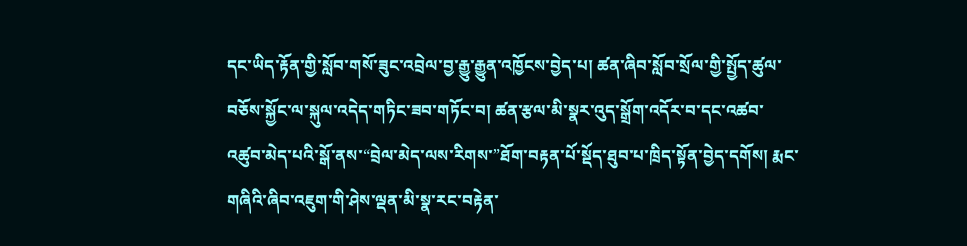དང་ཡིད་རྟོན་གྱི་སློབ་གསོ་ཟུང་འབྲེལ་བྱ་རྒྱུ་རྒྱུན་འཁྱོངས་བྱེད་པ། ཚན་ཞིབ་སློབ་སྲོལ་གྱི་སྤྱོད་ཚུལ་བཅོས་སྐྱོང་ལ་སྐུལ་འདེད་གཏིང་ཟབ་གཏོང་བ། ཚན་རྩལ་མི་སྣར་འུད་སྒྲོག་འདོར་བ་དང་འཚབ་འཚུབ་མེད་པའི་སྒོ་ནས་“བྲེལ་མེད་ལས་རིགས་”ཐོག་བརྟན་པོ་སྡོད་ཐུབ་པ་ཁྲིད་སྟོན་བྱེད་དགོས། རྨང་གཞིའི་ཞིབ་འཇུག་གི་ཤེས་ལྡན་མི་སྣ་རང་བརྟེན་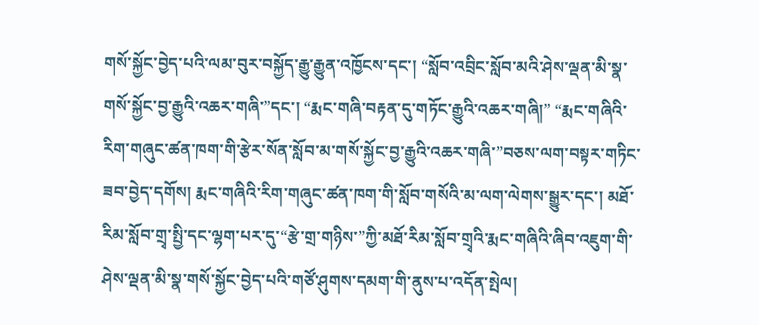གསོ་སྐྱོང་བྱེད་པའི་ལམ་བུར་བསྐྱོད་རྒྱུ་རྒྱུན་འཁྱོངས་དང་། “སློབ་འབྲིང་སློབ་མའི་ཤེས་ལྡན་མི་སྣ་གསོ་སྐྱོང་བྱ་རྒྱུའི་འཆར་གཞི་”དང་། “རྨང་གཞི་བརྟན་དུ་གཏོང་རྒྱུའི་འཆར་གཞི།” “རྨང་གཞིའི་རིག་གཞུང་ཚན་ཁག་གི་རྩེར་སོན་སློབ་མ་གསོ་སྐྱོང་བྱ་རྒྱུའི་འཆར་གཞི་”བཅས་ལག་བསྟར་གཏིང་ཟབ་བྱེད་དགོས། རྨང་གཞིའི་རིག་གཞུང་ཚན་ཁག་གི་སློབ་གསོའི་མ་ལག་ལེགས་སྒྱུར་དང་། མཐོ་རིམ་སློབ་གྲྭ་སྤྱི་དང་ལྷག་པར་དུ་“རྩེ་གྲ་གཉིས་”ཀྱི་མཐོ་རིམ་སློབ་གྲྭའི་རྨང་གཞིའི་ཞིབ་འཇུག་གི་ཤེས་ལྡན་མི་སྣ་གསོ་སྐྱོང་བྱེད་པའི་གཙོ་ཤུགས་དམག་གི་ནུས་པ་འདོན་སྤེལ།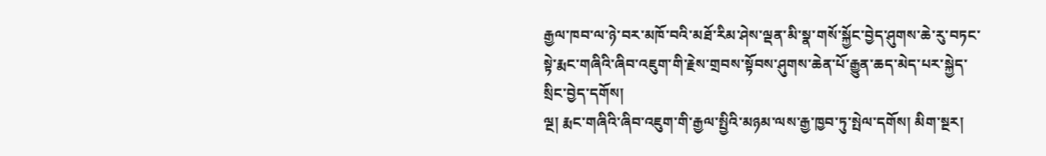རྒྱལ་ཁབ་ལ་ཉེ་བར་མཁོ་བའི་མཐོ་རིམ་ཤེས་ལྡན་མི་སྣ་གསོ་སྐྱོང་བྱེད་ཤུགས་ཆེ་རུ་བཏང་སྟེ་རྨང་གཞིའི་ཞིབ་འཇུག་གི་རྗེས་གྲབས་སྟོབས་ཤུགས་ཆེན་པོ་རྒྱུན་ཆད་མེད་པར་སྐྱེད་སྲིང་བྱེད་དགོས།
ལྔ། རྨང་གཞིའི་ཞིབ་འཇུག་གི་རྒྱལ་སྤྱིའི་མཉམ་ལས་རྒྱ་ཁྱབ་ཏུ་སྤེལ་དགོས། མིག་སྔར།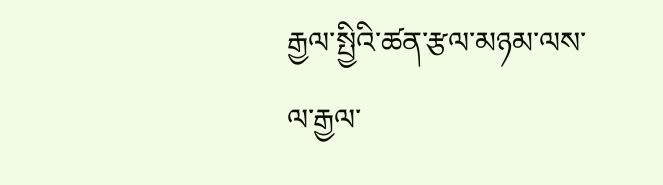རྒྱལ་སྤྱིའི་ཚན་རྩལ་མཉམ་ལས་ལ་རྒྱལ་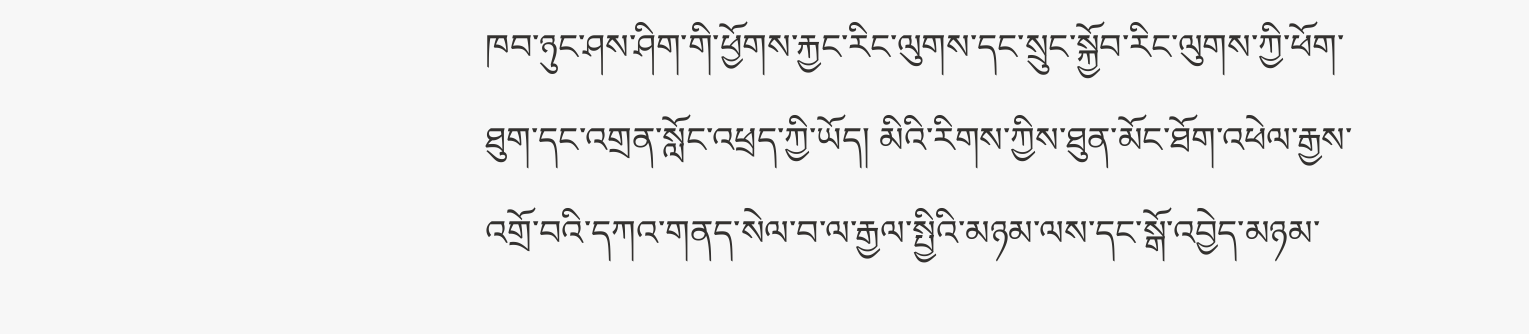ཁབ་ཉུང་ཤས་ཤིག་གི་ཕྱོགས་རྐྱང་རིང་ལུགས་དང་སྲུང་སྐྱོབ་རིང་ལུགས་ཀྱི་ཕོག་ཐུག་དང་འགྲན་སློང་འཕྲད་ཀྱི་ཡོད། མིའི་རིགས་ཀྱིས་ཐུན་མོང་ཐོག་འཕེལ་རྒྱས་འགྲོ་བའི་དཀའ་གནད་སེལ་བ་ལ་རྒྱལ་སྤྱིའི་མཉམ་ལས་དང་སྒོ་འབྱེད་མཉམ་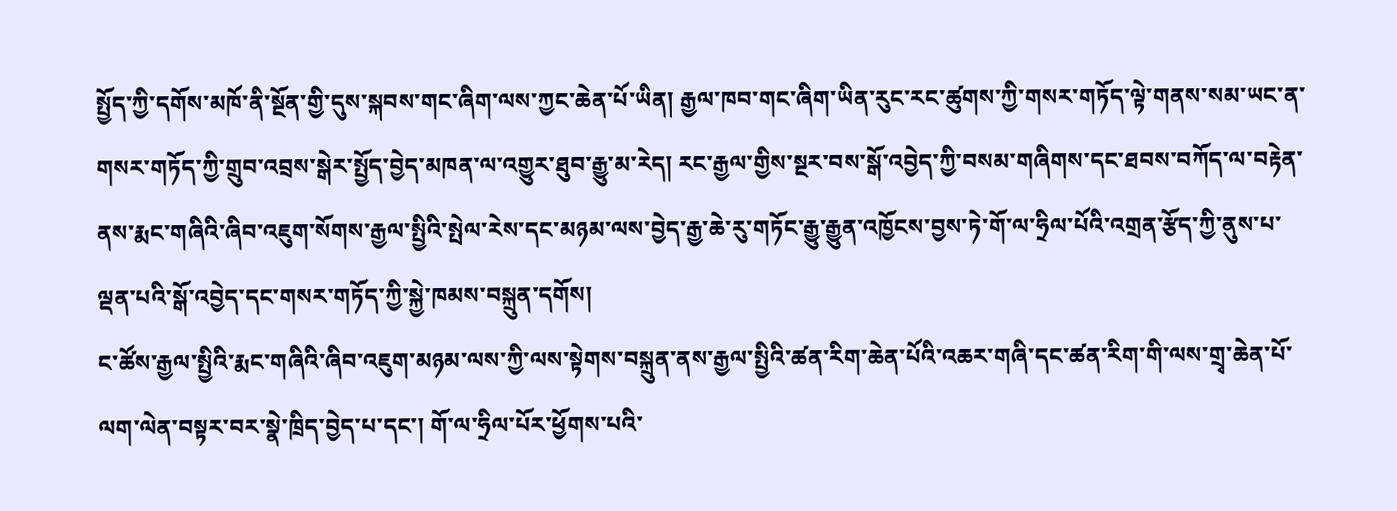སྤྱོད་ཀྱི་དགོས་མཁོ་ནི་སྔོན་གྱི་དུས་སྐབས་གང་ཞིག་ལས་ཀྱང་ཆེན་པོ་ཡིན། རྒྱལ་ཁབ་གང་ཞིག་ཡིན་རུང་རང་ཚུགས་ཀྱི་གསར་གཏོད་ལྟེ་གནས་སམ་ཡང་ན་གསར་གཏོད་ཀྱི་གྲུབ་འབྲས་སྒེར་སྤྱོད་བྱེད་མཁན་ལ་འགྱུར་ཐུབ་རྒྱུ་མ་རེད། རང་རྒྱལ་གྱིས་སྔར་བས་སྒོ་འབྱེད་ཀྱི་བསམ་གཞིགས་དང་ཐབས་བཀོད་ལ་བརྟེན་ནས་རྨང་གཞིའི་ཞིབ་འཇུག་སོགས་རྒྱལ་སྤྱིའི་སྤེལ་རེས་དང་མཉམ་ལས་བྱེད་རྒྱ་ཆེ་རུ་གཏོང་རྒྱུ་རྒྱུན་འཁྱོངས་བྱས་ཏེ་གོ་ལ་ཧྲིལ་པོའི་འགྲན་རྩོད་ཀྱི་ནུས་པ་ལྡན་པའི་སྒོ་འབྱེད་དང་གསར་གཏོད་ཀྱི་སྐྱེ་ཁམས་བསྐྲུན་དགོས།
ང་ཚོས་རྒྱལ་སྤྱིའི་རྨང་གཞིའི་ཞིབ་འཇུག་མཉམ་ལས་ཀྱི་ལས་སྟེགས་བསྐྲུན་ནས་རྒྱལ་སྤྱིའི་ཚན་རིག་ཆེན་པོའི་འཆར་གཞི་དང་ཚན་རིག་གི་ལས་གྲྭ་ཆེན་པོ་ལག་ལེན་བསྟར་བར་སྣེ་ཁྲིད་བྱེད་པ་དང་། གོ་ལ་ཧྲིལ་པོར་ཕྱོགས་པའི་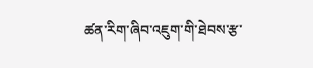ཚན་རིག་ཞིབ་འཇུག་གི་ཐེབས་རྩ་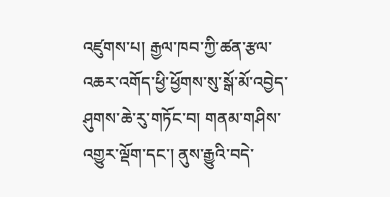འཛུགས་པ། རྒྱལ་ཁབ་ཀྱི་ཚན་རྩལ་འཆར་འགོད་ཕྱི་ཕྱོགས་སུ་སྒོ་མོ་འབྱེད་ཤུགས་ཆེ་རུ་གཏོང་བ། གནམ་གཤིས་འགྱུར་ལྡོག་དང་། ནུས་རྒྱུའི་བདེ་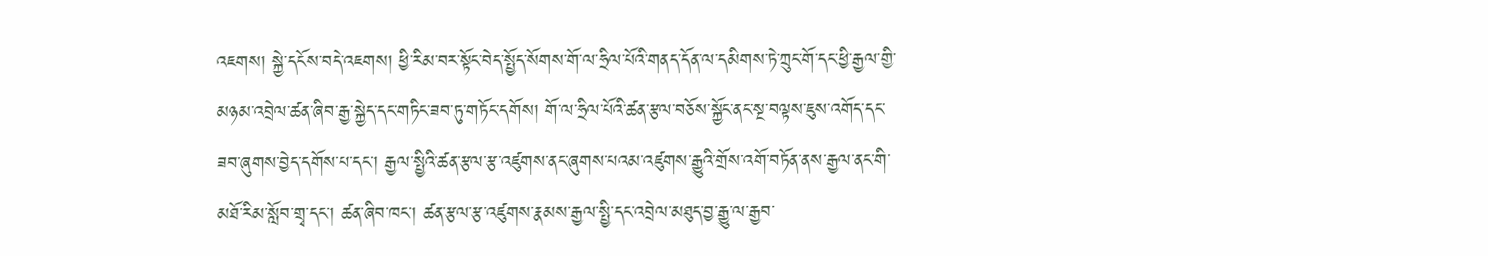འཇགས། སྐྱེ་དངོས་བདེ་འཇགས། ཕྱི་རིམ་བར་སྟོང་བེད་སྤྱོད་སོགས་གོ་ལ་ཧྲིལ་པོའི་གནད་དོན་ལ་དམིགས་ཏེ་ཀྲུང་གོ་དང་ཕྱི་རྒྱལ་གྱི་མཉམ་འབྲེལ་ཚན་ཞིབ་རྒྱ་སྐྱེད་དང་གཏིང་ཟབ་ཏུ་གཏོང་དགོས། གོ་ལ་ཧྲིལ་པོའི་ཚན་རྩལ་བཅོས་སྐྱོང་ནང་སྔ་བལྟས་ཇུས་འགོད་དང་ཟབ་ཞུགས་བྱེད་དགོས་པ་དང་། རྒྱལ་སྤྱིའི་ཚན་རྩལ་རྩ་འཛུགས་ནང་ཞུགས་པའམ་འཛུགས་རྒྱུའི་གྲོས་འགོ་བཏོན་ནས་རྒྱལ་ནང་གི་མཐོ་རིམ་སློབ་གྲྭ་དང་། ཚན་ཞིབ་ཁང་། ཚན་རྩལ་རྩ་འཛུགས་རྣམས་རྒྱལ་སྤྱི་དང་འབྲེལ་མཐུད་བྱ་རྒྱུ་ལ་རྒྱབ་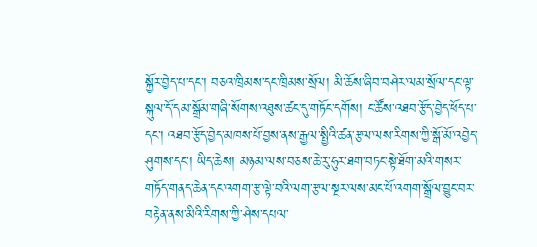སྐྱོར་བྱེད་པ་དང་། བཅའ་ཁྲིམས་དང་ཁྲིམས་སྲོལ། མི་ཆོས་ཞིབ་བཤེར་ལམ་སྲོལ་དང་ལྟ་སྐུལ་དོ་དམ་སྒྲོམ་གཞི་སོགས་འཐུས་ཚང་དུ་གཏོང་དགོས། ང་ཚོས་འཐབ་རྩོད་བྱེད་ཕོད་པ་དང་། འཐབ་རྩོད་བྱེད་མཁས་པོ་བྱས་ནས་རྒྱལ་སྤྱིའི་ཚན་རྩལ་ལས་རིགས་ཀྱི་སྒོ་མོ་འབྱེད་ཤུགས་དང་། ཡིད་ཆེས། མཉམ་ལས་བཅས་ཆེ་རུ་ཧུར་ཐག་བཏང་སྟེ་ཐོག་མའི་གསར་གཏོད་གནད་ཆེན་དང་འགག་རྩ་ལྟེ་བའི་ལག་རྩལ་སྔར་ལས་མང་པོ་འགག་སྒྲོལ་བྱུང་བར་བརྟེན་ནས་མིའི་རིགས་ཀྱི་ཤེས་དཔལ་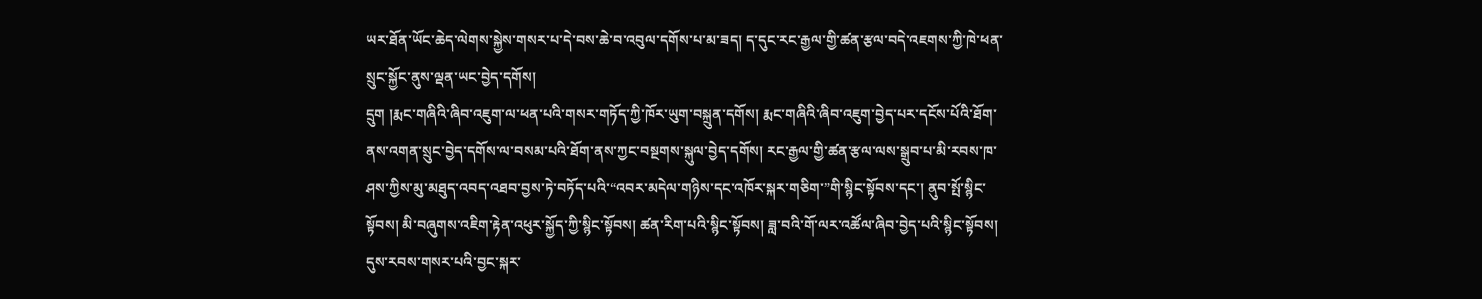ཡར་ཐོན་ཡོང་ཆེད་ལེགས་སྐྱེས་གསར་པ་དེ་བས་ཆེ་བ་འབུལ་དགོས་པ་མ་ཟད། ད་དུང་རང་རྒྱལ་གྱི་ཚན་རྩལ་བདེ་འཇགས་ཀྱི་ཁེ་ཕན་སྲུང་སྐྱོང་ནུས་ལྡན་ཡང་བྱེད་དགོས།
དྲུག །རྨང་གཞིའི་ཞིབ་འཇུག་ལ་ཕན་པའི་གསར་གཏོད་ཀྱི་ཁོར་ཡུག་བསྐྲུན་དགོས། རྨང་གཞིའི་ཞིབ་འཇུག་བྱེད་པར་དངོས་པོའི་ཐོག་ནས་འགན་སྲུང་བྱེད་དགོས་ལ་བསམ་པའི་ཐོག་ནས་ཀྱང་བསྔགས་སྐུལ་བྱེད་དགོས། རང་རྒྱལ་གྱི་ཚན་རྩལ་ལས་སྒྲུབ་པ་མི་རབས་ཁ་ཤས་ཀྱིས་མུ་མཐུད་འབད་འཐབ་བྱས་ཏེ་བཏོད་པའི་“འབར་མདེལ་གཉིས་དང་འཁོར་སྐར་གཅིག་”གི་སྙིང་སྟོབས་དང་། ནུབ་སྤོ་སྙིང་སྟོབས། མི་བཞུགས་འཇིག་རྟེན་འཕུར་སྐྱོད་ཀྱི་སྙིང་སྟོབས། ཚན་རིག་པའི་སྙིང་སྟོབས། ཟླ་བའི་གོ་ལར་འཚོལ་ཞིབ་བྱེད་པའི་སྙིང་སྟོབས། དུས་རབས་གསར་པའི་བྱང་སྐར་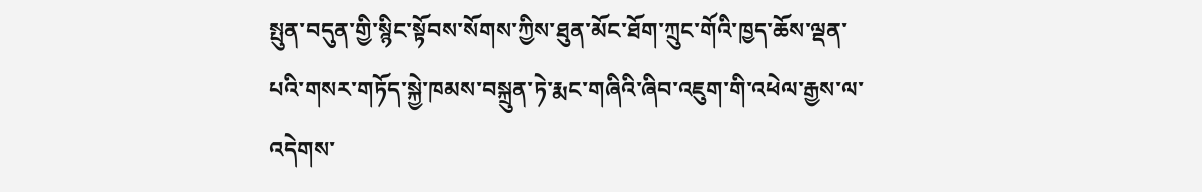སྤུན་བདུན་གྱི་སྙིང་སྟོབས་སོགས་ཀྱིས་ཐུན་མོང་ཐོག་ཀྲུང་གོའི་ཁྱད་ཆོས་ལྡན་པའི་གསར་གཏོད་སྐྱེ་ཁམས་བསྐྲུན་ཏེ་རྨང་གཞིའི་ཞིབ་འཇུག་གི་འཕེལ་རྒྱས་ལ་འདེགས་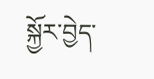སྐྱོར་བྱེད་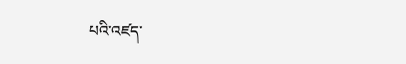པའི་འཛད་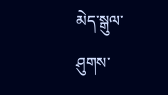མེད་སྒུལ་ཤུགས་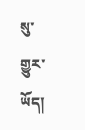སུ་གྱུར་ཡོད།